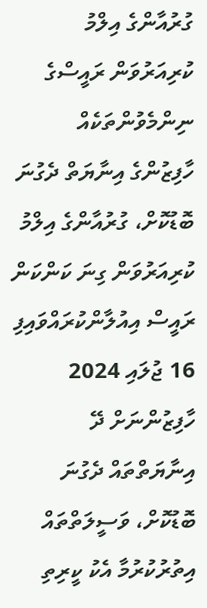ގުރުއާންގެ އިލްމު ކުރިއަރުވަން ރައީސްގެ ނިންމެވުންތަކެއް
ހާފިޒުންގެ އިނާޔަތް ދެގުނަ ބޮޑުކޮށް، ގުރުއާންގެ އިލްމު ކުރިއަރުވަން ގިނަ ކަންކަން ރައީސް އިއުލާންކުރައްވައިފި
16 ޖުލައި 2024
ހާފިޒުންނަށް ދޭ އިނާޔަތްތައް ދެގުނަ ބޮޑުކޮށް، ވަސީލަތްތައް އިތުރުކުރުމާ އެކު ކީރިތި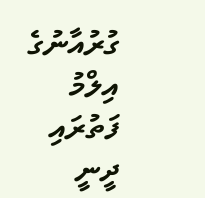ގުރުއާނުގެ އިލްމު ފަތުރައި ދީނީ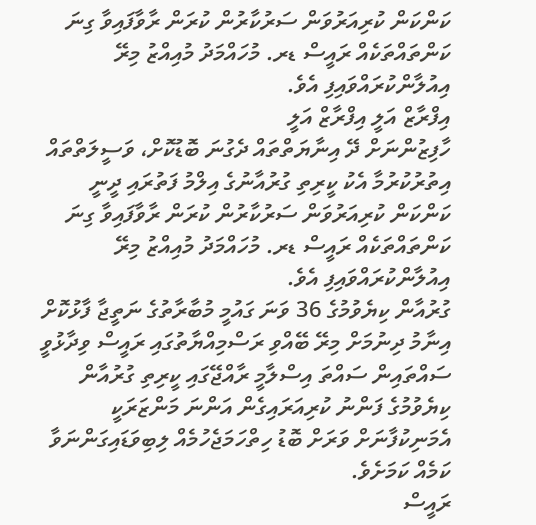ކަންކަން ކުރިއަރުވަން ސަރުކާރުން ކުރަން ރާވާފައިވާ ގިނަ ކަންތައްތަކެއް ރައީސް ޑރ. މުހައްމަދު މުއިއްޒު މިރޭ އިއުލާންކުރައްވައިފި އެވެ.
އިފްރާޒް އަލީ އިފްރާޒް އަލީ
ހާފިޒުންނަށް ދޭ އިނާޔަތްތައް ދެގުނަ ބޮޑުކޮށް، ވަސީލަތްތައް އިތުރުކުރުމާ އެކު ކީރިތި ގުރުއާނުގެ އިލްމު ފަތުރައި ދީނީ ކަންކަން ކުރިއަރުވަން ސަރުކާރުން ކުރަން ރާވާފައިވާ ގިނަ ކަންތައްތަކެއް ރައީސް ޑރ. މުހައްމަދު މުއިއްޒު މިރޭ އިއުލާންކުރައްވައިފި އެވެ.
ގުރުއާން ކިޔެވުމުގެ 36 ވަނަ ގައުމީ މުބާރާތުގެ ނަތީޖާ ފާޅުކޮށް އިނާމު ދިނުމަށް މިރޭ ބޭއްވި ރަސްމިއްޔާތުގައި ރައީސް ވިދާޅުވީ ސައްތައިން ސައްތަ އިސްލާމީ ރާއްޖޭގައި ކީރިތި ގުރުއާން ކިޔެވުމުގެ ފަންނު ކުރިއަރައިގެން އަންނަ މަންޒަރަކީ އެމަނިކުފާނަށް ވަރަށް ބޮޑު ހިތްހަމަޖެހުމެއް ލިބިވަޑައިގަންނަވާ ކަމެއް ކަމަށެވެ.
ރައީސް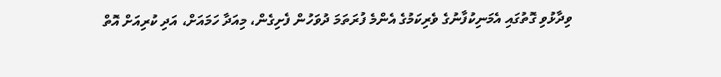ވިދާޅުވި ގޮތުގައި އެމަނިކުފާނުގެ ވެރިކަމުގެ އެންމެ ފުރަތަމަ ދުވަހުން ފެށިގެން، މިއަދާ ހަމައަށް، އަދި ކުރިއަށް އޮތް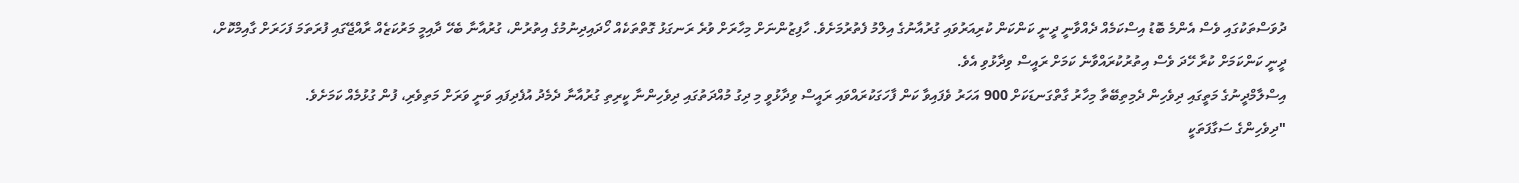ދުވަސްތަކުގައި ވެސް އެންމެ ބޮޑު އިސްކަމެއް ދެއްވާނީ ދީނީ ކަންކަން ކުރިއަރުވައި ގުރުއާނުގެ އިލްމު ފެތުރުމަށެވެ. ހާފިޒުންނަށް މިހާރަށް ވުރެ ރަނގަޅު ގޮތްތަކެއް ހޯދައިދިނުމުގެ އިތުރުން، ގުރުއާނާ ބެހޭ ދާއިމީ މަރުކަޒެއް ރާއްޖޭގައި ފުރަތަމަ ފަހަރަށް ގާއިމްކޮށް، ދީނީ ކަންކަމަށް ކުރާ ހޭދަ ވެސް އިތުރުކުރައްވާނެ ކަމަށް ރައީސް ވިދާޅުވި އެވެ.
އިސްލާމްދީނުގެ މަތީގައި ދިވެހިން ދެމިތިބޭތާ މިހާރު ގާތްގަނޑަކަށް 900 އަހަރު ވެފައިވާ ކަން ފާހަގަކުރައްވައި ރައީސް ވިދާޅުވީ މި ދިގު މުއްދަތުގައި ދިވެހިންނާ ކީރިތި ގުރުއާނާ ދެމެދު އުފެދިފައި ވަނީ ވަރަށް މަތިވެރި، ފުން ގުޅުމެއް ކަމަށެވެ.
"ދިވެހިންގެ ސަގާފަތަކީ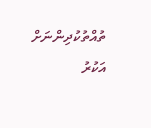ތުއްތުކުދިންނަށް އަކުރު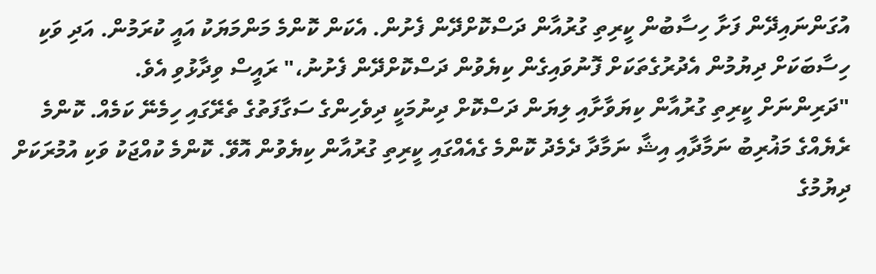އުގަންނައިދޭން ފަށާ ހިސާބުން ކީރިތި ގުރުއާން ދަސްކޮށްދޭން ފެށުން. އެކަން ކޮންމެ މަންމަޔަކު އައީ ކުރަމުން. އަދި ވަކި ހިސާބަކަށް ދިޔުމުން އެދުރުގެތަކަށް ފޮނުވައިގެން ކިޔެވުން ދަސްކޮށްދޭން ފެށުނު،" ރައީސް ވިދާޅުވި އެވެ.
"ދަރިންނަށް ކީރިތި ގުރުއާން ކިޔަވާށާއި ލިޔަން ދަސްކޮށް ދިނުމަކީ ދިވެހިންގެ ސަގާފަތުގެ ތެރޭގައި ހިމެނޭ ކަމެއް. ކޮންމެ ރެޔެއްގެ މަޣުރިބު ނަމާދާއި އިޝާ ނަމާދާ ދެމެދު ކޮންމެ ގެއެއްގައި ކީރިތި ގުރުއާން ކިޔެވުން އޮވޭ. ކޮންމެ ކުއްޖަކު ވަކި އުމުރަކަށް ދިޔުމުގެ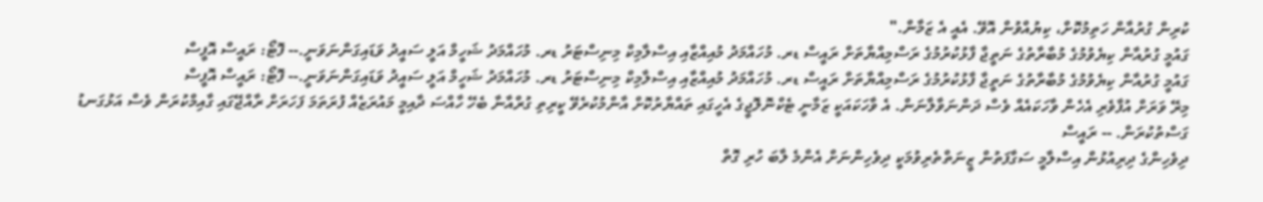ކުރިން ގުރުއާން ހަތިމުކޮށް، ކިޔުއްވުން އޮވޭ. އެއީ އެ ޒަމާން."
ގައުމީ ގުރުއާން ކިޔެވުމުގެ މުބާރާތުގެ ނަތީޖާ ފާޅުކުރުމުގެ ރަސްމިއްޔާތަށް ރައީސް ޑރ. މުހައްމަދު މުއިއްޒާއި އިސްލާމިކް މިނިސްޓަރު ޑރ. މުހައްމަދު ޝަހީމް އަލީ ސައީދު ވަޑައިގަންނަވަނީ.-- ފޮޓޯ: ރައީސް އޮފީސް
ގައުމީ ގުރުއާން ކިޔެވުމުގެ މުބާރާތުގެ ނަތީޖާ ފާޅުކުރުމުގެ ރަސްމިއްޔާތަށް ރައީސް ޑރ. މުހައްމަދު މުއިއްޒާއި އިސްލާމިކް މިނިސްޓަރު ޑރ. މުހައްމަދު ޝަހީމް އަލީ ސައީދު ވަޑައިގަންނަވަނީ.-- ފޮޓޯ: ރައީސް އޮފީސް
މިރޭ ވަރަށް އުފާވެރި އެހެން ވާހަކައެއް ވެސް ދަންނަވާލާނަން. އެ ވާހަކައަކީ ޒަމާނީ ޓެކްނޮލޮޖީގެ އެހީގައި ތައްޔާރުކޮށް އާންމުކުރެވޭ ކީރިތި ގުރްއާނާ ބެހޭ ހާއްސަ ދާއިމީ މައުރަޒެއް ފުރަތަމަ ފަހަރަށް ރާއްޖޭގައި ގާއިމްކުރަން ވެސް އަޅުގަނޑު ގަސްތުކުރަން. -- ރައީސް
ދިވެހިންގެ ދިރިއުޅުން އިސްލާމީ ސަގާފަތުން ޒީނަތްތެރިވުމަކީ ދިވެހިންނަށް އެންމެ ލާބަ ހުރި ގޮތް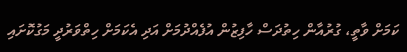ކަމަށް ވާތީ، ގުރުއާން ހިތުދަސް ހާފިޒުން އުފެއްދުމަށް އަދި އެކަމަށް ހިތްވަރުދީ މަގުކޮށައި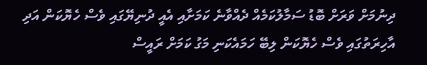ދިނުމަށް ވަރަށް ބޮޑު ސަމާލުކަމެއް ދެއްވާނެ ކަމަށާއި އެއީ ދުނިޔޭގައި ވެސް ހެޔޮކަން އަދި އާހިރަތުގައި ވެސް ހެޔޮކަން ލިބޭ ހަމައެކަނި މަގު ކަމަށް ރައީސް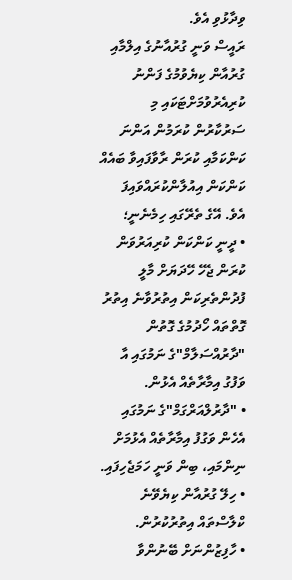ވިދާޅުވި އެވެ.
ރައީސް ވަނީ ގުރުއާނުގެ އިލްމާއި ގުރުއާން ކިޔެވުމުގެ ފަންނު ކުރިއެރުވުމަށްޓަކައި މި ސަރުކާރުން ކުރަމުން އަންނަ ކަންކަމާއި ކުރަން ރާވާފައިވާ ބައެއް ކަންކަން އިއުލާންކުރައްވައިފަ އެވެ. އޭގެ ތެރޭގައި ހިމެނެނީ؛
• ދީނީ ކަންކަން ކުރިއަރުވަން ކުރަން ޖެހޭ ހޭދަޔަށް މާލީ ފުދުންތެރިކަން އިތުރުވާނެ އިތުރު ގޮތްތައް ހޯދުމުގެ ގޮތުން "ދާރުއްސަލާމް"ގެ ނަމުގައި އާ ވަފުގު އިމާރާތެއް އެޅުން.
• "ދާރުލްއަރްގަމް"ގެ ނަމުގައި އެހެން ވަގުފު އިމާރާތެއް އެޅުމަށް ނިންމައި، ބިން ވަނީ ހަމަޖެހިފައި.
• ހިލޭ ގުރުއާން ކިޔެވޭނެ ކްލާސްތައް އިތުރުކުރުން.
• ހާފިޒުންނަށް ބޭނުންވާ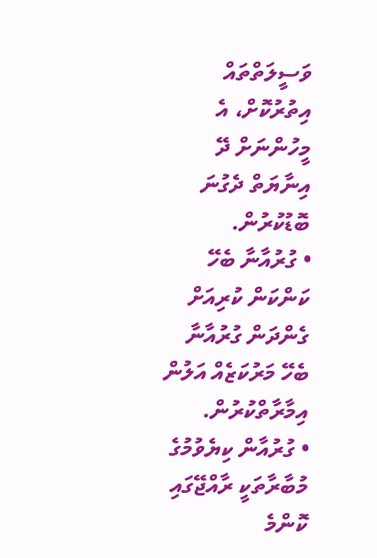ވަސީލަތްތައް އިތުރުކޮށް، އެ މީހުންނަށް ދޭ އިނާޔަތް ދެގުނަ ބޮޑުކުރުން.
• ގުރުއާނާ ބެހޭ ކަންކަން ކުރިއަށް ގެންދަން ގުރުއާނާ ބެހޭ މަރުކަޒެއް އަލުން އިމާރާތްކުރުން.
• ގުރުއާން ކިޔެވުމުގެ މުބާރާތަކީ ރާއްޖޭގައި ކޮންމެ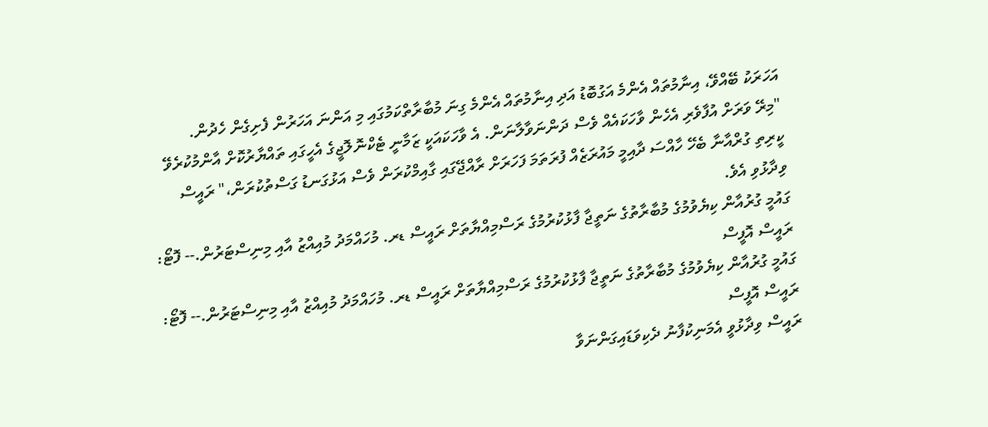އަހަރަކު ބޭއްވޭ، އިނާމުތައް އެންމެ އަގުބޮޑު އަދި އިނާމުތައް އެންމެ ގިނަ މުބާރާތްކަމުގައި މި އަންނަ އަހަރުން ފެށިގެން ހެދުން.
"މިރޭ ވަރަށް އުފާވެރި އެހެން ވާހަކައެއް ވެސް ދަންނަވާލާނަން. އެ ވާހަކައަކީ ޒަމާނީ ޓެކްނޮލޮޖީގެ އެހީގައި ތައްޔާރުކޮށް އާންމުކުރެވޭ ކީރިތި ގުރްއާނާ ބެހޭ ހާއްސަ ދާއިމީ މައުރަޒެއް ފުރަތަމަ ފަހަރަށް ރާއްޖޭގައި ގާއިމްކުރަން ވެސް އަޅުގަނޑު ގަސްތުކުރަން،" ރައީސް ވިދާޅުވި އެވެ.
ގައުމީ ގުރުއާން ކިޔެވުމުގެ މުބާރާތުގެ ނަތީޖާ ފާޅުކުރުމުގެ ރަސްމިއްޔާތަށް ރައީސް ޑރ. މުހައްމަދު މުއިއްޒު އާއި މިނިސްޓަރުން.-- ފޮޓޯ: ރައީސް އޮފީސް
ގައުމީ ގުރުއާން ކިޔެވުމުގެ މުބާރާތުގެ ނަތީޖާ ފާޅުކުރުމުގެ ރަސްމިއްޔާތަށް ރައީސް ޑރ. މުހައްމަދު މުއިއްޒު އާއި މިނިސްޓަރުން.-- ފޮޓޯ: ރައީސް އޮފީސް
ރައީސް ވިދާޅުވީ އެމަނިކުފާނު ދެކިވަޑައިގަންނަވާ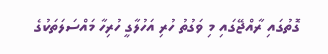ގޮތުގައި ރާއްޖޭގައި މި ވަގުތު ހުރި އަހުލާގީ ހުރިހާ މައްސަލަތަކުގެ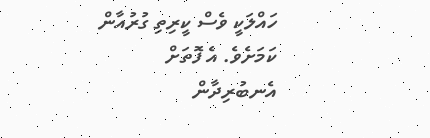ހައްލަކީ ވެސް ކީރިތި ގުރުއާން ކަމަށެވެ. އެ ފޮތަށް އެނބުރިދާން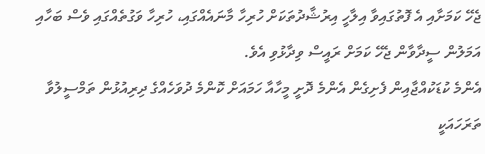ޖެހޭ ކަމަށާއި އެ ފޮތުގައިވާ އިލާހީ އިރުޝާދުތަކަށް ހުރިހާ މާނައެއްގައި، ހުރިހާ ވަގުތެއްގައި ވެސް ބަހާއި އަމަލުން ސީދާވާން ޖެހޭ ކަމަށް ރައީސް ވިދާޅުވި އެވެ.
އެންމެ ކުޑަކުއްޖާއިން ފެށިގެން އެންމެ ދޮށީ މީހާއާ ހަމައަށް ކޮންމެ ދުވަހެއްގެ ދިރިއުޅުން ތަމްސީލުވާ ތަރަހައަކީ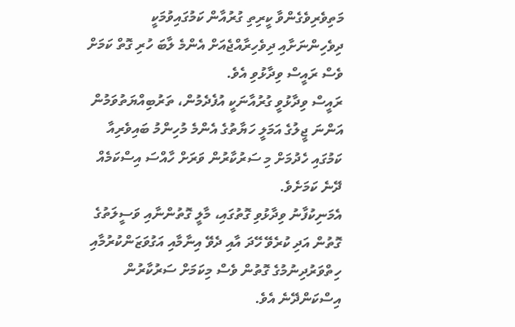މަތިވެރިވެގެންވާ ކީރިތި ގުރުއާން ކަމުގައިވުމަކީ ދިވެހިންނަށާއި ދިވެހިރާއްޖެއަށް އެންމެ ލާބަ ހުރި ގޮތް ކަމަށް ވެސް ރައީސް ވިދާޅުވި އެވެ.
ރައީސް ވިދާޅުވީ ގުރުއާނަކީ އުފެދެމުން، ތަރުބިއްޔަތުވަމުން އަންނަ ޖީލުގެ އަމަލީ ހަޔާތުގެ އެންމެ މުހިންމު ބައިވެރިއާ ކަމުގައި ހެދުމަށް މި ސަރުކާރުން ވަރަށް ހާއްސަ އިސްކަމެއް ދޭނެ ކަމަށެވެ.
އެމަނިކުފާނު ވިދާޅުވި ގޮތުގައި، މާލީ ގޮތުންނާއި ވަސީލަތުގެ ގޮތުން އަދި ކުރެވޭ ހޭދަ އާއި ދެވޭ އިނާމާއި އަގުވަޒަންކުރުމާއި ހިތްވަރުދިނުމުގެ ގޮތުން ވެސް މިކަމަށް ސަރުކާރުން އިސްކަންދޭނެ އެވެ.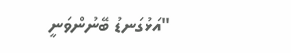"އަޅުގަނޑު ބޭނުންވަނީ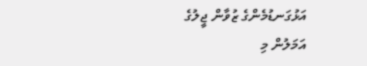އަޅުގަނޑުމެންގެ ޒުވާން ޖީލުގެ އަމަލުން މި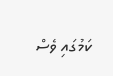ކަމުގައި ވެސް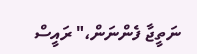ނަތީޖާ ފެންނަން،" ރައީސް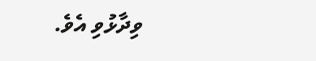ވިދާޅުވި އެވެ.